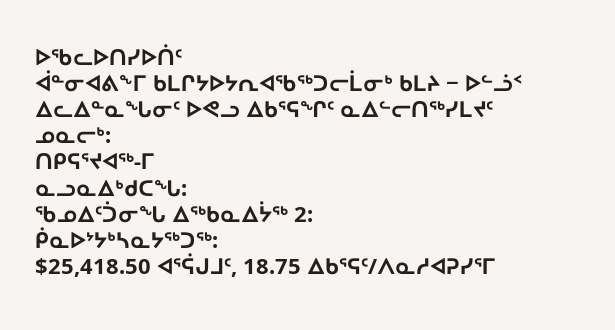ᐅᖃᓚᐅᑎᓯᐅᑏᑦ
ᐋᓐᓂᐊᕕᖕᒥ ᑲᒪᒋᔭᐅᔭᕆᐊᖃᖅᑐᓕᒫᓂᒃ ᑲᒪᔨ − ᐅᓪᓘᑉ ᐃᓚᐃᓐᓇᖓᓂᑦ ᐅᕙᓗ ᐃᑲᕐᕋᖏᑦ ᓇᐃᓪᓕᑎᖅᓯᒪᔪᑦ
ᓄᓇᓕᒃ:
ᑎᑭᕋᕐᔪᐊᖅ-ᒥ
ᓇᓗᓇᐃᒃᑯᑕᖓ:
ᖃᓄᐃᑦᑑᓂᖓ ᐃᖅᑲᓇᐃᔮᖅ 2:
ᑮᓇᐅᔾᔭᒃᓴᓇᔭᖅᑐᖅ:
$25,418.50 ᐊᕐᕌᒍᒧᑦ, 18.75 ᐃᑲᕐᕋᑦ/ᐱᓇᓱᐊᕈᓯᕐᒥ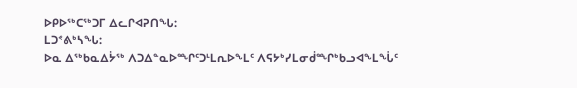ᐅᑭᐅᖅᑕᖅᑐᒥ ᐃᓚᒋᐊᕈᑎᖓ:
ᒪᑐᕝᕕᒃᓴᖓ:
ᐅᓇ ᐃᖅᑲᓇᐃᔮᖅ ᐱᑐᐃᓐᓇᐅᙱᑦᑐᒻᒪᕆᐅᖕᒪᑦ ᐱᕋᔭᒃᓯᒪᓂᑰᙱᒃᑲᓗᐊᖕᒪᖔᑦ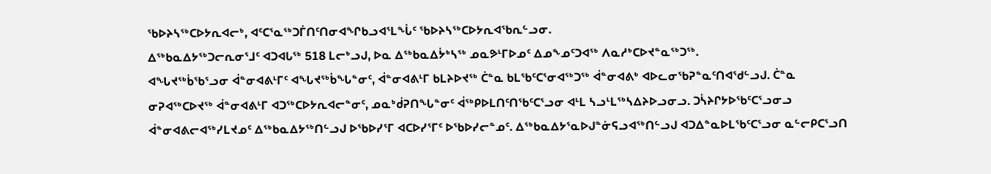ᖃᐅᔨᓴᖅᑕᐅᔭᕆᐊᓕᒃ, ᐊᑦᑕᕐᓇᖅᑐᒦᑎᑦᑎᓂᐊᖏᑲᓗᐊᕐᒪᖔᑦ ᖃᐅᔨᓴᖅᑕᐅᔭᕆᐊᖃᕆᓪᓗᓂ.
ᐃᖅᑲᓇᐃᔭᖅᑐᓕᕆᓂᕐᒧᑦ ᐊᑐᐊᒐᖅ 518 ᒪᓕᒃᓗᒍ, ᐅᓇ ᐃᖅᑲᓇᐃᔮᒃᓴᖅ ᓄᓇᕗᒻᒥᐅᓄᑦ ᐃᓄᖕᓄᑦᑐᐊᖅ ᐱᓇᓱᒃᑕᐅᔪᓐᓇᖅᑐᖅ.
ᐊᖓᔪᖅᑳᖃᕐᓗᓂ ᐋᓐᓂᐊᕕᒻᒥᑦ ᐊᖓᔪᖅᑳᖓᓐᓂᑦ, ᐋᓐᓂᐊᕕᒻᒥ ᑲᒪᔨᐅᔪᖅ ᑖᓐᓇ ᑲᒪᖃᑦᑕᕐᓂᐊᖅᑐᖅ ᐋᓐᓂᐊᕕᒃ ᐊᐅᓚᓂᖃᕈᓐᓇᑦᑎᐊᖁᓪᓗᒍ. ᑖᓐᓇ ᓂᕈᐊᖅᑕᐅᔪᖅ ᐋᓐᓂᐊᕕᒻᒥ ᐊᑐᖅᑕᐅᔭᕆᐊᓕᓐᓂᑦ, ᓄᓇᒃᑰᕈᑎᖓᓐᓂᑦ ᐋᖅᑭᐅᒪᑎᑦᑎᖃᑦᑕᕐᓗᓂ ᐊᒻᒪ ᓴᓗᒻᒪᖅᓴᐃᔨᐅᓗᓂᓗ. ᑐᓵᔨᒋᔭᐅᖃᑦᑕᕐᓗᓂᓗ ᐋᓐᓂᐊᕕᓕᐊᖅᓯᒪᔪᓄᑦ ᐃᖅᑲᓇᐃᔭᖅᑎᓪᓗᒍ ᐅᖃᐅᓯᕐᒥ ᐊᑕᐅᓯᕐᒥᑦ ᐅᖃᐅᓯᓕᓐᓄᑦ. ᐃᖅᑲᓇᐃᔭᕐᓇᐅᒍᓐᓃᕋᓗᐊᖅᑎᓪᓗᒍ ᐊᑐᐃᓐᓇᐅᒪᖃᑦᑕᕐᓗᓂ ᓇᓪᓕᑭᑕᕐᓗᑎ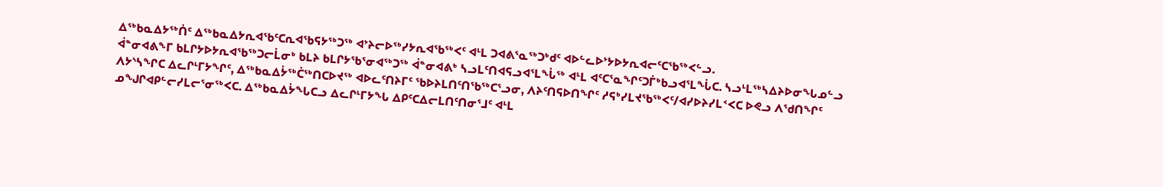ᐃᖅᑲᓇᐃᔭᖅᑏᑦ ᐃᖅᑲᓇᐃᔭᕆᐊᖃᑦᑕᕆᐊᖃᕋᔭᖅᑐᖅ ᐊᔾᔨᓕᐅᖅᓯᔭᕆᐊᖃᖅᐸᑦ ᐊᒻᒪ ᑐᐊᕕᕐᓇᖅᑐᒃᑯᑦ ᐊᐅᓪᓚᐅᔾᔭᐅᔭᕆᐊᓕᑦᑕᖃᖅᐸᓪᓗ.
ᐋᓐᓂᐊᕕᖕᒥ ᑲᒪᒋᔭᐅᔭᕆᐊᖃᖅᑐᓕᒫᓂᒃ ᑲᒪᔨ ᑲᒪᒋᔭᖃᕐᓂᐊᖅᑐᖅ ᐋᓐᓂᐊᕕᒃ ᓴᓗᒪᑦᑎᐊᕋᓗᐊᕐᒪᖔᖅ ᐊᒻᒪ ᐊᑦᑕᕐᓇᖏᑦᑐᒦᒃᑲᓗᐊᕐᒪᖔᑕ. ᓴᓗᒻᒪᖅᓴᐃᔨᐅᓂᖓᓄᓪᓗ ᐱᔭᔅᓴᖏᑕ ᐃᓚᒋᒻᒥᔭᖏᑦ, ᐃᖅᑲᓇᐃᔮᖅᑖᖅᑎᑕᐅᔪᖅ ᐊᐅᓚᑦᑎᔨᒥᑦ ᖃᐅᔨᒪᑎᑦᑎᖃᖅᑕᕐᓗᓂ, ᐱᔨᑦᑎᕋᐅᑎᖏᑦ ᓱᕋᒃᓯᒪᔪᖃᖅᐸᑦ/ᐊᓯᐅᔨᓯᒪᑉᐸᑕ ᐅᕙᓗ ᐱᖁᑎᖏᑦ ᓄᖑᒋᐊᑭᓪᓕᓯᒪᓕᕐᓂᖅᐸᑕ. ᐃᖅᑲᓇᐃᔮᖓᑕᓗ ᐃᓚᒋᒻᒥᔭᖓ ᐃᑭᑦᑕᐃᓕᒪᑎᑦᑎᓂᕐᒧᑦ ᐊᒻᒪ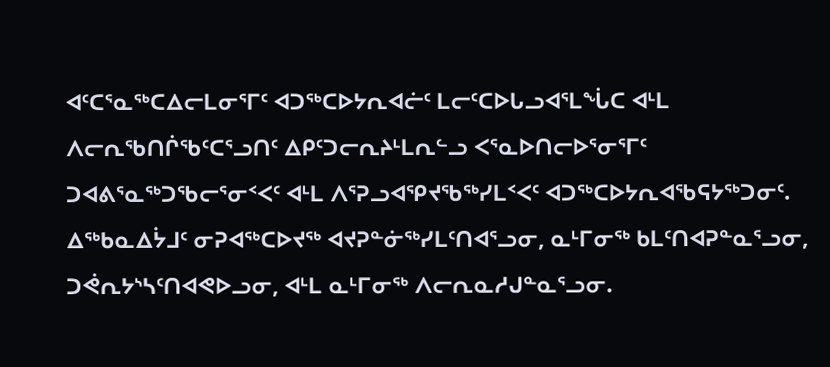ᐊᑦᑕᕐᓇᖅᑕᐃᓕᒪᓂᕐᒥᑦ ᐊᑐᖅᑕᐅᔭᕆᐊᓖᑦ ᒪᓕᑦᑕᐅᒐᓗᐊᕐᒪᖔᑕ ᐊᒻᒪ ᐱᓕᕆᖃᑎᒌᖃᑦᑕᕐᓗᑎᑦ ᐃᑭᑦᑐᓕᕆᔨᒻᒪᕆᓪᓗ ᐸᕐᓇᐅᑎᓕᐅᕐᓂᕐᒥᑦ ᑐᐊᕕᕐᓇᖅᑐᖃᓕᕐᓂᑉᐸᑦ ᐊᒻᒪ ᐱᕐᕈᓗᐊᕿᔪᖃᖅᓯᒪᑉᐸᑦ ᐊᑐᖅᑕᐅᔭᕆᐊᖃᕋᔭᖅᑐᓂᑦ.
ᐃᖅᑲᓇᐃᔮᒧᑦ ᓂᕈᐊᖅᑕᐅᔪᖅ ᐊᔪᕈᓐᓃᖅᓯᒪᑦᑎᐊᕐᓗᓂ, ᓇᒻᒥᓂᖅ ᑲᒪᑦᑎᐊᕈᓐᓇᕐᓗᓂ, ᑐᕚᕆᔭᔅᓴᑦᑎᐊᕙᐅᓗᓂ, ᐊᒻᒪ ᓇᒻᒥᓂᖅ ᐱᓕᕆᓇᓱᒍᓐᓇᕐᓗᓂ.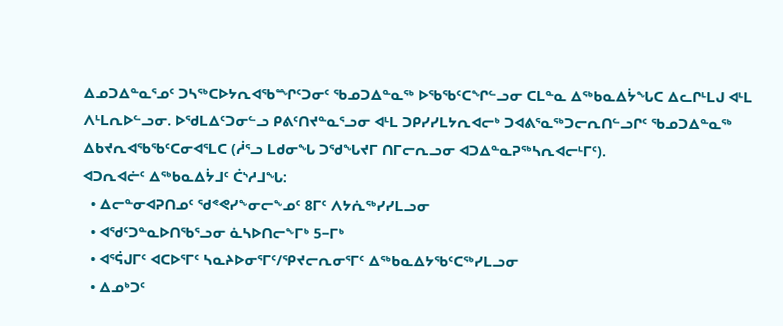ᐃᓄᑐᐃᓐᓇᕐᓄᑦ ᑐᓴᖅᑕᐅᔭᕆᐊᖃᙱᑦᑐᓂᑦ ᖃᓄᑐᐃᓐᓇᖅ ᐅᖃᖃᑦᑕᖏᓪᓗᓂ ᑕᒪᓐᓇ ᐃᖅᑲᓇᐃᔮᖓᑕ ᐃᓚᒋᒻᒪᒍ ᐊᒻᒪ ᐱᒻᒪᕆᐅᓪᓗᓂ. ᐅᖁᒪᐃᑦᑐᓂᓪᓗ ᑭᕕᑦᑎᔪᓐᓇᕐᓗᓂ ᐊᒻᒪ ᑐᑭᓯᓯᒪᔭᕆᐊᓕᒃ ᑐᐊᕕᕐᓇᖅᑐᓕᕆᑎᓪᓗᒋᑦ ᖃᓄᑐᐃᓐᓇᖅ ᐃᑲᔪᕆᐊᖃᖃᑦᑕᓂᐊᕐᒪᑕ (ᓲᕐᓗ ᒪᑯᓂᖓ ᑐᖁᖓᔪᒥ ᑎᒥᓕᕆᓗᓂ ᐊᑐᐃᓐᓇᕈᖅᓴᕆᐊᓕᒻᒥᑦ).
ᐊᑐᕆᐊᓖᑦ ᐃᖅᑲᓇᐃᔮᒧᑦ ᑖᔅᓱᒧᖓ:
  • ᐃᓕᓐᓂᐊᕈᑎᓄᑦ ᖁᕝᕙᓯᖕᓂᓕᖕᓄᑦ 8ᒥᑦ ᐱᔭᕇᖅᓯᓯᒪᓗᓂ
  • ᐊᖁᑦᑐᓐᓇᐅᑎᖃᕐᓗᓂ ᓈᓴᐅᑎᓕᖕᒥᒃ 5−ᒥᒃ
  • ᐊᕐᕌᒍᒥᑦ ᐊᑕᐅᕐᒥᑦ ᓴᓇᔨᐅᓂᕐᒥᑦ/ᕿᔪᓕᕆᓂᕐᒥᑦ ᐃᖅᑲᓇᐃᔭᖃᑦᑕᖅᓯᒪᓗᓂ
  • ᐃᓄᒃᑐᑦ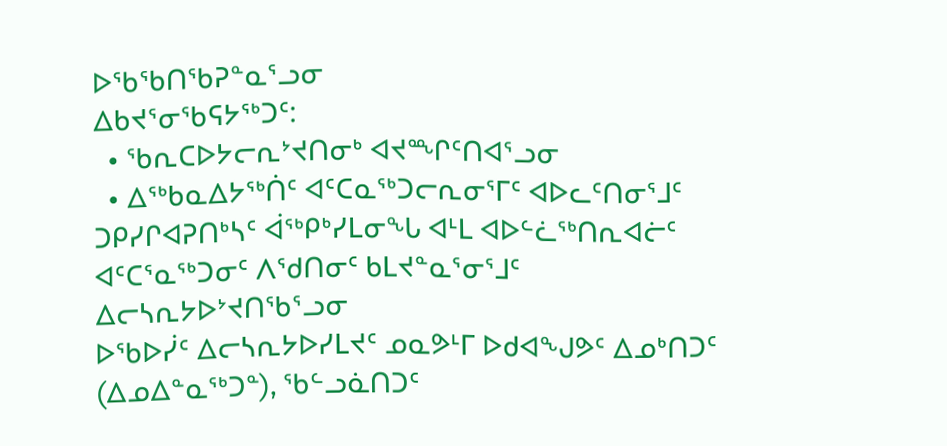ᐅᖃᖃᑎᖃᕈᓐᓇᕐᓗᓂ
ᐃᑲᔪᕐᓂᖃᕋᔭᖅᑐᑦ:
  • ᖃᕆᑕᐅᔭᓕᕆᔾᔪᑎᓂᒃ ᐊᔪᙱᑦᑎᐊᕐᓗᓂ
  • ᐃᖅᑲᓇᐃᔭᖅᑏᑦ ᐊᑦᑕᓇᖅᑐᓕᕆᓂᕐᒥᑦ ᐊᐅᓚᑦᑎᓂᕐᒧᑦ ᑐᑭᓯᒋᐊᕈᑎᒃᓴᑦ ᐋᖅᑭᒃᓯᒪᓂᖓ ᐊᒻᒪ ᐊᐅᓪᓛᖅᑎᕆᐊᓖᑦ ᐊᑦᑕᕐᓇᖅᑐᓂᑦ ᐱᖁᑎᓂᑦ ᑲᒪᔪᓐᓇᕐᓂᕐᒧᑦ ᐃᓕᓴᕆᔭᐅᔾᔪᑎᖃᕐᓗᓂ
ᐅᖃᐅᓰᑦ ᐃᓕᓴᕆᔭᐅᓯᒪᔪᑦ ᓄᓇᕗᒻᒥ ᐅᑯᐊᖑᕗᑦ ᐃᓄᒃᑎᑐᑦ (ᐃᓄᐃᓐᓇᖅᑐᓐ), ᖃᓪᓗᓈᑎᑐᑦ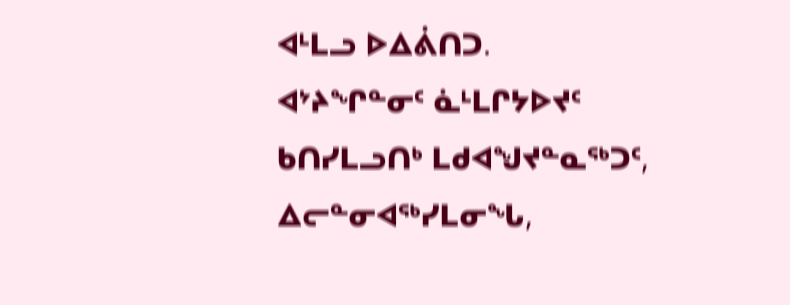ᐊᒻᒪᓗ ᐅᐃᕖᑎᑐ.
ᐊᔾᔨᖏᓐᓂᑦ ᓈᒻᒪᒋᔭᐅᔪᑦ ᑲᑎᓯᒪᓗᑎᒃ ᒪᑯᐊᖑᔪᓐᓇᖅᑐᑦ, ᐃᓕᓐᓂᐊᖅᓯᒪᓂᖓ,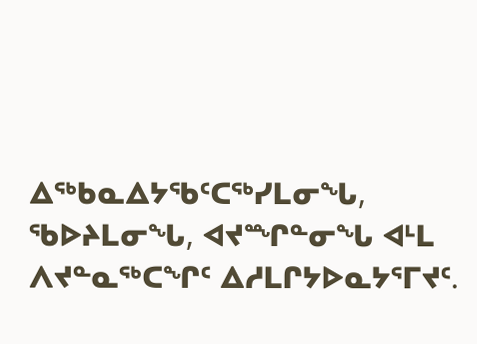ᐃᖅᑲᓇᐃᔭᖃᑦᑕᖅᓯᒪᓂᖓ, ᖃᐅᔨᒪᓂᖓ, ᐊᔪᙱᓐᓂᖓ ᐊᒻᒪ ᐱᔪᓐᓇᖅᑕᖏᑦ ᐃᓱᒪᒋᔭᐅᓇᔭᕐᒥᔪᑦ.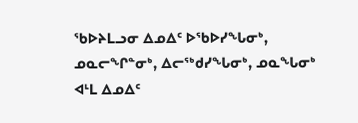ᖃᐅᔨᒪᓗᓂ ᐃᓄᐃᑦ ᐅᖃᐅᓯᖓᓂᒃ, ᓄᓇᓕᖏᓐᓂᒃ, ᐃᓕᖅᑯᓯᖓᓂᒃ, ᓄᓇᖓᓂᒃ ᐊᒻᒪ ᐃᓄᐃᑦ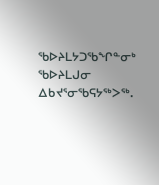ᖃᐅᔨᒪᔭᑐᖃᖏᓐᓂᒃ ᖃᐅᔨᒪᒍᓂ ᐃᑲᔪᕐᓂᖃᕋᔭᖅᐳᖅ.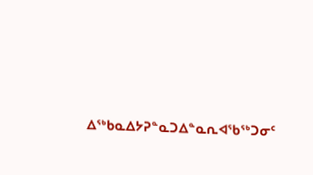ᐃᖅᑲᓇᐃᔭᕈᓐᓇᑐᐃᓐᓇᕆᐊᖃᖅᑐᓂᑦ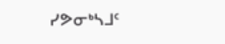ᓯᕗᓂᒃᓴᒧᑦ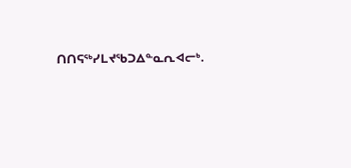ᑎᑎᕋᖅᓯᒪᔪᖃᑐᐃᓐᓇᕆᐊᓕᒃ.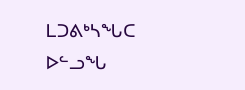ᒪᑐᕕᒃᓴᖓᑕ ᐅᓪᓗᖓ